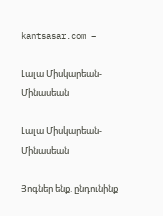kantsasar.com –

Լալա Միսկարեան-Մինասեան

Լալա Միսկարեան-Մինասեան

Յոգներ ենք. ընդունինք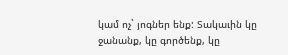կամ ոչ` յոգներ ենք: Տակաւին կը ջանանք, կը գործենք, կը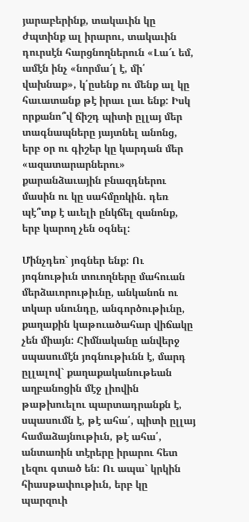յարաբերինք, տակաւին կը ժպտինք ալ իրարու, տակաւին դուրսէն հարցնողներուն «Լա՜ւ եմ, ամէն ինչ «նորմա՜լ է, մի՛ վախնաք», կ՛ըսենք ու մենք ալ կը հաւատանք թէ իրաւ լաւ ենք: Իսկ որքանո՞վ ճիշդ պիտի ըլլայ մեր տագնապները յայտնել անոնց, երբ օր ու գիշեր կը կարդան մեր «ազատարարներու» քարանձաւային բնազդներու մասին ու կը սահմըռկին. դեռ պէ՞տք է աւելի ընկճել զանոնք, երբ կարող չեն օգնել:

Մինչդեռ` յոգներ ենք: Ու յոգնութիւն տուողները մահուան մերձաւորութիւնը, անկանոն ու տկար սնունդը, անգործութիւնը, քաղաքին կաթուածահար վիճակը չեն միայն: Հիմնականը անվերջ սպասումէն յոգնութիւնն է, մարդ ըլլալով` քաղաքականութեան աղբանոցին մէջ լիովին թաթխուելու պարտադրանքն է, սպասումն է, թէ ահա՛, պիտի ըլլայ համաձայնութիւն, թէ ահա՛, անտառին տէրերը իրարու հետ լեզու գտած են: Ու ապա` կրկին հիասթափութիւն, երբ կը պարզուի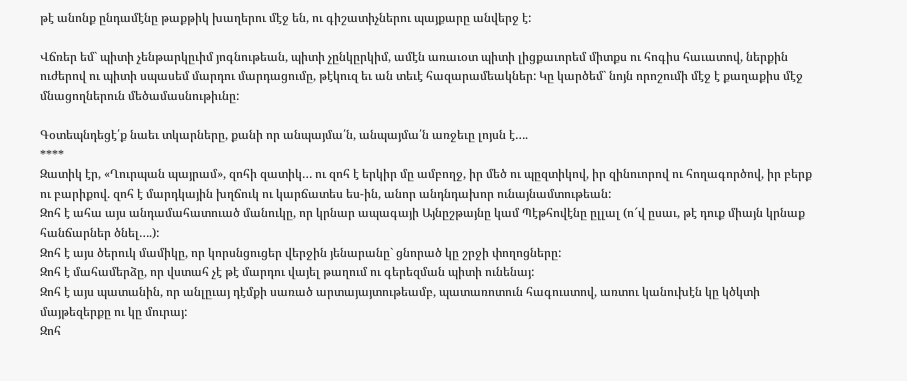թէ անոնք ընդամէնը թաքթիկ խաղերու մէջ են, ու գիշատիչներու պայքարը անվերջ է:

Վճռեր եմ` պիտի չենթարկըւիմ յոգնութեան, պիտի չընկըրկիմ, ամէն առաւօտ պիտի լիցքաւորեմ միտքս ու հոգիս հաւատով, ներքին ուժերով ու պիտի սպասեմ մարդու մարդացումը, թէկուզ եւ ան տեւէ հազարամեակներ: Կը կարծեմ` նոյն որոշումի մէջ է քաղաքիս մէջ մնացողներուն մեծամասնութիւնը:

Գօտեպնդեցէ՛ք նաեւ տկարները, քանի որ անպայմա՛ն, անպայմա՛ն առջեւը լոյսն է….
****
Զատիկ էր, «Ղուրպան պայրամ», զոհի զատիկ… ու զոհ է երկիր մը ամբողջ, իր մեծ ու պըզտիկով, իր զինուորով ու հողագործով, իր բերք ու բարիքով. զոհ է մարդկային խղճուկ ու կարճատես ես-ին, անոր անդնդախոր ունայնամտութեան:
Զոհ է ահա այս անդամահատուած մանուկը, որ կրնար ապագայի Այնըշթայնը կամ Պէթհովէնը ըլլալ (ո՜վ ըսաւ, թէ դուք միայն կրնաք հանճարներ ծնել….):
Զոհ է այս ծերուկ մամիկը, որ կորսնցուցեր վերջին յենարանը` ցնորած կը շրջի փողոցները:
Զոհ է մահամերձը, որ վստահ չէ թէ մարդու վայել թաղում ու գերեզման պիտի ունենայ:
Զոհ է այս պատանին, որ անլըւայ դէմքի սառած արտայայտութեամբ, պատառոտուն հագուստով, առտու կանուխէն կը կծկտի մայթեզերքը ու կը մուրայ:
Զոհ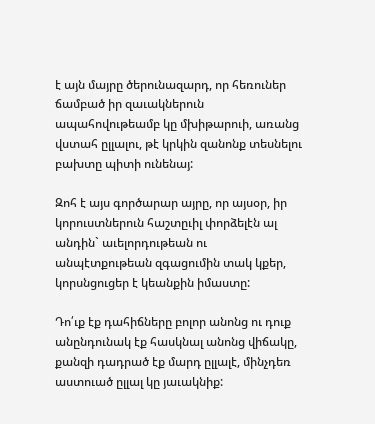է այն մայրը ծերունազարդ, որ հեռուներ ճամբած իր զաւակներուն ապահովութեամբ կը մխիթարուի, առանց վստահ ըլլալու, թէ կրկին զանոնք տեսնելու բախտը պիտի ունենայ:

Զոհ է այս գործարար այրը, որ այսօր, իր կորուստներուն հաշտըւիլ փորձելէն ալ անդին` աւելորդութեան ու անպէտքութեան զգացումին տակ կքեր, կորսնցուցեր է կեանքին իմաստը:

Դո՛ւք էք դահիճները բոլոր անոնց ու դուք անընդունակ էք հասկնալ անոնց վիճակը, քանզի դադրած էք մարդ ըլլալէ, մինչդեռ աստուած ըլլալ կը յաւակնիք: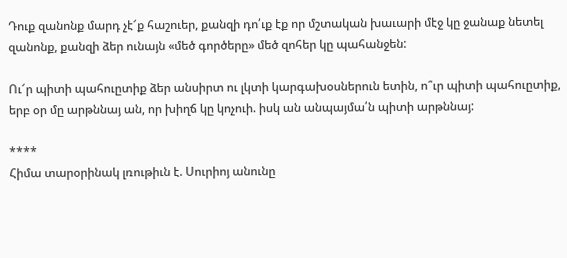Դուք զանոնք մարդ չէ՜ք հաշուեր, քանզի դո՛ւք էք որ մշտական խաւարի մէջ կը ջանաք նետել զանոնք, քանզի ձեր ունայն «մեծ գործերը» մեծ զոհեր կը պահանջեն:

Ու՜ր պիտի պահուըտիք ձեր անսիրտ ու լկտի կարգախօսներուն ետին, ո՞ւր պիտի պահուըտիք, երբ օր մը արթննայ ան, որ խիղճ կը կոչուի. իսկ ան անպայմա՛ն պիտի արթննայ:

****
Հիմա տարօրինակ լռութիւն է. Սուրիոյ անունը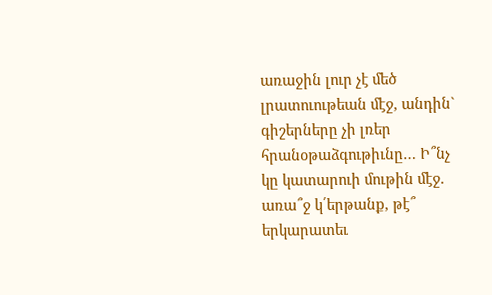առաջին լուր չէ մեծ լրատուութեան մէջ, անդին` գիշերները չի լռեր հրանօթաձգութիւնը… Ի՞նչ կը կատարուի մութին մէջ. առա՞ջ կ՛երթանք, թէ՞ երկարատեւ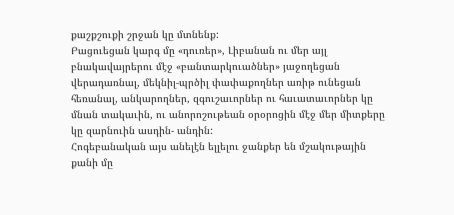քաշքշուքի շրջան կը մտնենք:
Բացուեցան կարգ մը «դուռեր», Լիբանան ու մեր այլ բնակավայրերու մէջ «բանտարկուածներ» յաջողեցան վերադառնալ, մեկնիլ-պրծիլ փափաքողներ առիթ ունեցան հեռանալ, անկարողներ, զգուշաւորներ ու հաւատաւորներ կը մնան տակաւին, ու անորոշութեան օրօրոցին մէջ մեր միտքերը կը զարնուին ասդին- անդին:
Հոգեբանական այս անելէն ելլելու ջանքեր են մշակութային քանի մը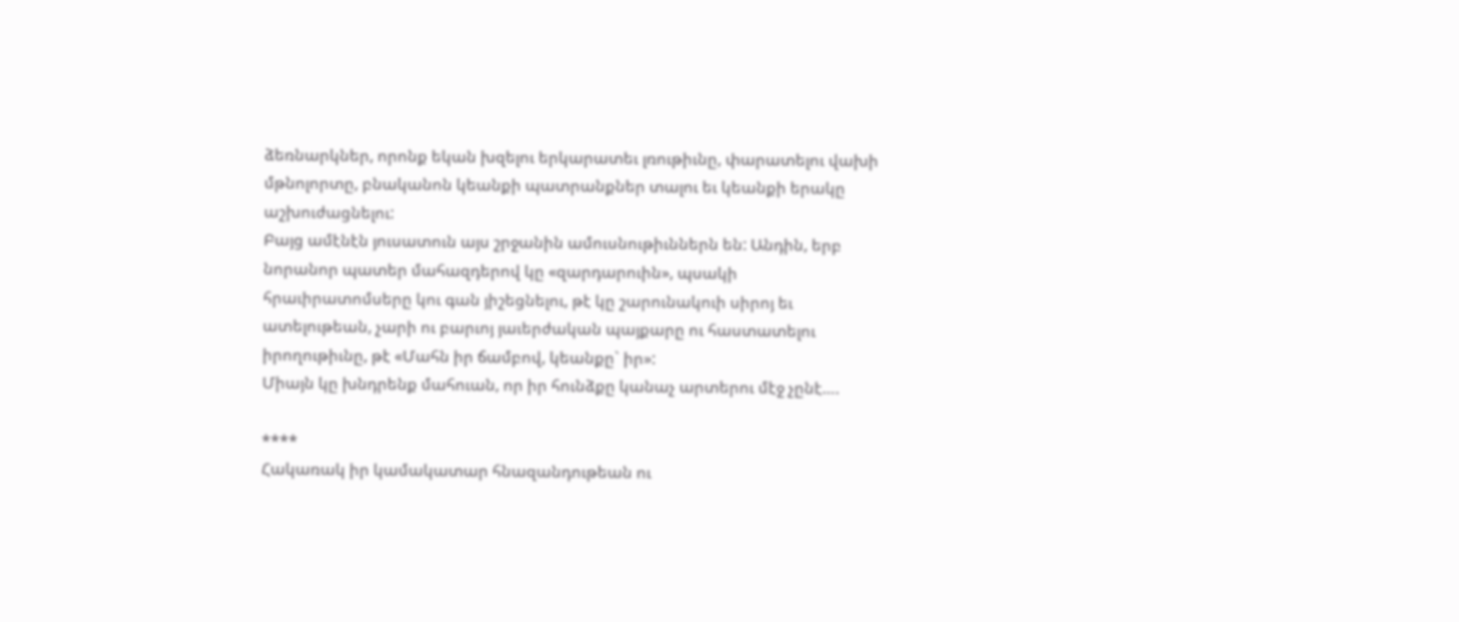ձեռնարկներ, որոնք եկան խզելու երկարատեւ լռութիւնը, փարատելու վախի մթնոլորտը, բնականոն կեանքի պատրանքներ տալու եւ կեանքի երակը աշխուժացնելու:
Բայց ամէնէն յուսատուն այս շրջանին ամուսնութիւններն են: Անդին, երբ նորանոր պատեր մահազդերով կը «զարդարուին», պսակի հրաւիրատոմսերը կու գան յիշեցնելու, թէ կը շարունակուի սիրոյ եւ ատելութեան, չարի ու բարւոյ յաւերժական պայքարը ու հաստատելու իրողութիւնը, թէ «Մահն իր ճամբով, կեանքը` իր»:
Միայն կը խնդրենք մահուան, որ իր հունձքը կանաչ արտերու մէջ չընէ….

****
Հակառակ իր կամակատար հնազանդութեան ու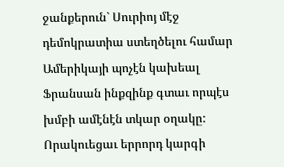ջանքերուն` Սուրիոյ մէջ դեմոկրատիա ստեղծելու համար Ամերիկայի պոչէն կախեալ Ֆրանսան ինքզինք գտաւ որպէս խմբի ամէնէն տկար օղակը: Որակուեցաւ երրորդ կարգի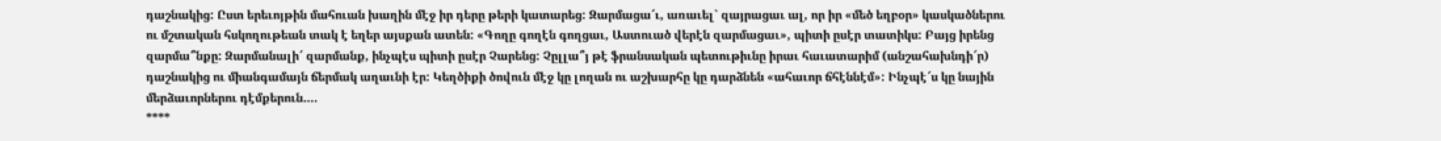դաշնակից: Ըստ երեւոյթին մահուան խաղին մէջ իր դերը թերի կատարեց: Զարմացա՜ւ, առաւել` զայրացաւ ալ, որ իր «մեծ եղբօր» կասկածներու ու մշտական հսկողութեան տակ է եղեր այսքան ատեն: «Գողը գողէն գողցաւ, Աստուած վերէն զարմացաւ», պիտի ըսէր տատիկս: Բայց իրենց զարմա՞նքը: Զարմանալի՜ զարմանք, ինչպէս պիտի ըսէր Չարենց: Չըլլա՞յ թէ ֆրանսական պետութիւնը իրաւ հաւատարիմ (անշահախնդի՜ր) դաշնակից ու միանգամայն ճերմակ աղաւնի էր: Կեղծիքի ծովուն մէջ կը լողան ու աշխարհը կը դարձնեն «ահաւոր ճհէննէմ»: Ինչպէ՜ս կը նային մերձաւորներու դէմքերուն….
****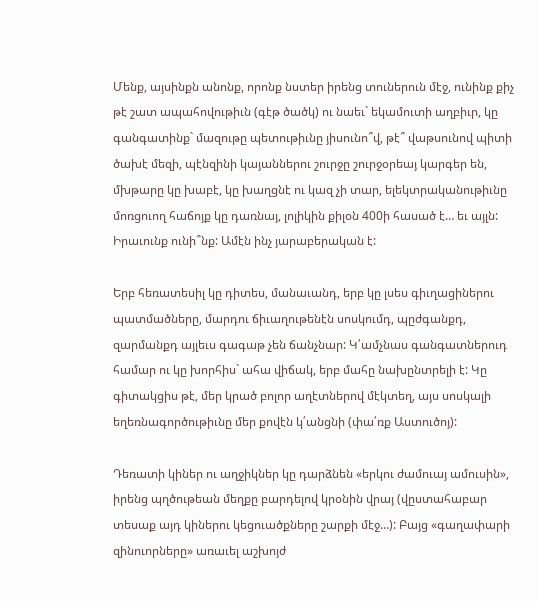Մենք, այսինքն անոնք, որոնք նստեր իրենց տուներուն մէջ, ունինք քիչ թէ շատ ապահովութիւն (գէթ ծածկ) ու նաեւ` եկամուտի աղբիւր, կը գանգատինք` մազութը պետութիւնը յիսունո՞վ, թէ՞ վաթսունով պիտի ծախէ մեզի, պէնզինի կայաններու շուրջը շուրջօրեայ կարգեր են, մխթարը կը խաբէ, կը խաղցնէ ու կազ չի տար, ելեկտրականութիւնը մոռցուող հաճոյք կը դառնայ, լոլիկին քիլօն 400ի հասած է… եւ այլն: Իրաւունք ունի՞նք: Ամէն ինչ յարաբերական է:

Երբ հեռատեսիլ կը դիտես, մանաւանդ, երբ կը լսես գիւղացիներու պատմածները, մարդու ճիւաղութենէն սոսկումդ, պըժգանքդ, զարմանքդ այլեւս գագաթ չեն ճանչնար: Կ՛ամչնաս գանգատներուդ համար ու կը խորհիս` ահա վիճակ, երբ մահը նախընտրելի է: Կը գիտակցիս թէ, մեր կրած բոլոր աղէտներով մէկտեղ, այս սոսկալի եղեռնագործութիւնը մեր քովէն կ՛անցնի (փա՛ռք Աստուծոյ):

Դեռատի կիներ ու աղջիկներ կը դարձնեն «երկու ժամուայ ամուսին», իրենց պղծութեան մեղքը բարդելով կրօնին վրայ (վըստահաբար տեսաք այդ կիներու կեցուածքները շարքի մէջ…): Բայց «գաղափարի զինուորները» առաւել աշխոյժ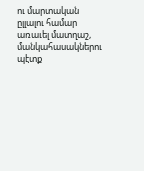ու մարտական ըլլալու համար առաւել մատղաշ, մանկահասակներու պէտք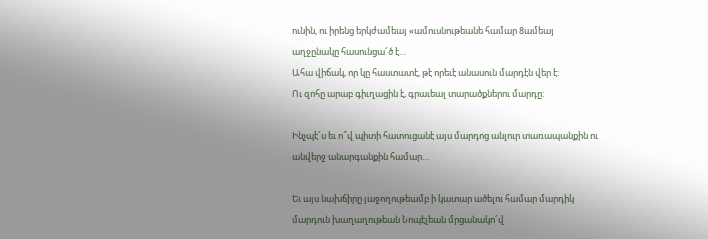ունին, ու իրենց երկժամեայ «ամուսնութեանե համար 8ամեայ աղջընակը հասունցա՜ծ է…
Ահա վիճակ, որ կը հաստատէ, թէ որեւէ անասուն մարդէն վեր է:
Ու զոհը արաբ գիւղացին է, գրաւեալ տարածքներու մարդը:

Ինչպէ՜ս եւ ո՞վ պիտի հատուցանէ այս մարդոց անլուր տառապանքին ու անվերջ անարգանքին համար…

Եւ այս նախճիրը յաջողութեամբ ի կատար ածելու համար մարդիկ մարդուն խաղաղութեան Նոպէլեան մրցանակո՜վ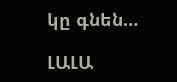կը գնեն…

ԼԱԼԱ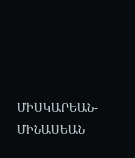ՄԻՍԿԱՐԵԱՆ-ՄԻՆԱՍԵԱՆ